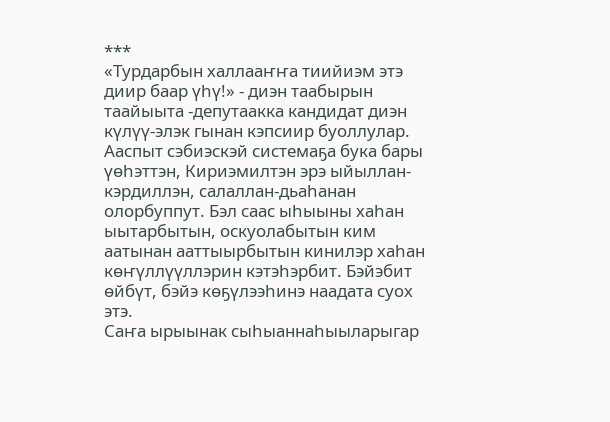***
«Турдарбын халлааҥҥа тиийиэм этэ диир баар үһү!» - диэн таабырын таайыыта -депутаакка кандидат диэн күлүү-элэк гынан кэпсиир буоллулар.
Ааспыт сэбиэскэй системаҕа бука бары үөһэттэн, Кириэмилтэн эрэ ыйыллан-кэрдиллэн, салаллан-дьаһанан олорбуппут. Бэл саас ыһыыны хаһан ыытарбытын, оскуолабытын ким аатынан ааттыырбытын кинилэр хаһан көҥүллүүллэрин кэтэһэрбит. Бэйэбит өйбүт, бэйэ көҕүлээһинэ наадата суох этэ.
Саҥа ырыынак сыһыаннаһыыларыгар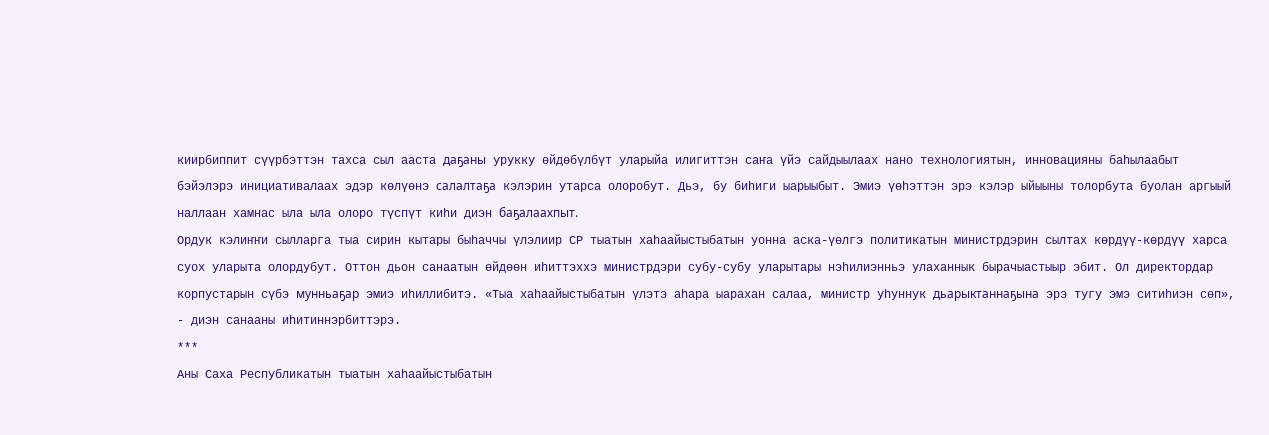киирбиппит сүүрбэттэн тахса сыл ааста даҕаны урукку өйдөбүлбүт уларыйа илигиттэн саҥа үйэ сайдыылаах нано технологиятын, инновацияны баһылаабыт бэйэлэрэ инициативалаах эдэр көлүөнэ салалтаҕа кэлэрин утарса олоробут. Дьэ, бу биһиги ыарыыбыт. Эмиэ үөһэттэн эрэ кэлэр ыйыыны толорбута буолан аргыый наллаан хамнас ыла ыла олоро түспүт киһи диэн баҕалаахпыт.
Ордук кэлиҥҥи сылларга тыа сирин кытары быһаччы үлэлиир СР тыатын хаһаайыстыбатын уонна аска-үөлгэ политикатын министрдэрин сылтах көрдүү-көрдүү харса суох уларыта олордубут. Оттон дьон санаатын өйдөөн иһиттэххэ министрдэри субу-субу уларытары нэһилиэнньэ улаханнык бырачыастыыр эбит. Ол директордар корпустарын сүбэ мунньаҕар эмиэ иһиллибитэ. «Тыа хаһаайыстыбатын үлэтэ аһара ыарахан салаа, министр уһуннук дьарыктаннаҕына эрэ тугу эмэ ситиһиэн сөп», - диэн санааны иһитиннэрбиттэрэ.
***
Аны Саха Республикатын тыатын хаһаайыстыбатын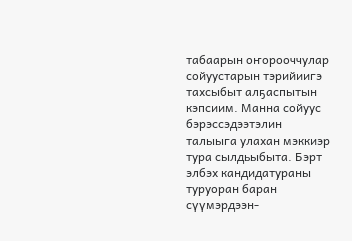табаарын оҥорооччулар сойуустарын тэрийиигэ тахсыбыт алҕаспытын кэпсиим. Манна сойуус бэрэссэдээтэлин талыыга улахан мэккиэр тура сылдьыбыта. Бэрт элбэх кандидатураны туруоран баран сүүмэрдээн-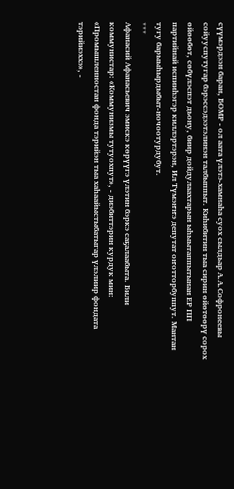сүүмэрдээн баран, БОМР - ол аата үлэтэ-хамнаһа суох сылдьар А.А.Софронеевы сойууспутугар бэрэссэдээтэлинэн талбыппыт. Киһибитин тыа сирин өйөтөөрү сорох өйөөбөт, сөбүлэспэт дьону, биир дойдулаахтарын ыһыытаппытынан ЕР ПП партийнай испииһэгэр киллэртэрэн, Ил Түмэҥҥэ депутат оҥотторбуппут. Мантан тугу барыыһырдыбыт-ночоотурдубут.
***
Афанасий Афанасьевич эмискэ көрүүгэ үлэтин бэркэ саҕалаабыта. Били коммунистар: «Коммунизмы тутуохпут», - диэбиттэрин курдук мин: «Промышленностан фонда тэрийэн тыа хаһаайыстыбатыгар үлэлиир фондата тэрийиэххэ», -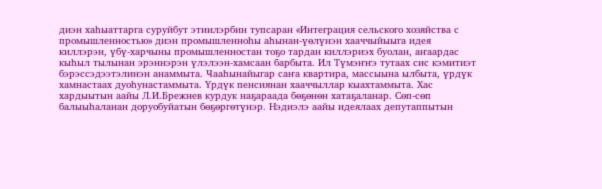диэн хаһыаттарга суруйбут этиилэрбин тупсаран «Интеграция сельского хозяйства с промышленностью» диэн промышленноһы аһынан-үөлүнэн хааччыйыыга идея киллэрэн, үбү-харчыны промышленностан тоҕо тардан киллэриэх буолан, аҥаардас кыһыл тылынан эрэннэрэн үлэлээн-хамсаан барбыта. Ил Түмэҥҥэ тутаах сис кэмитиэт бэрэссэдээтэлинэн анаммыта. Чааһынайыгар саҥа квартира, массыына ылбыта, үрдүк хамнастаах дуоһунастаммыта. Үрдүк пенсиянан хааччыллар кыахтаммыта. Хас хардыытын аайы Л.И.Брежнев курдук наҕараада бөҕөнөн хатаҕаланар. Сөп-сөп балыыһаланан доруобуйатын бөҕөргөтүнэр. Нэдиэлэ аайы идеялаах депутаппытын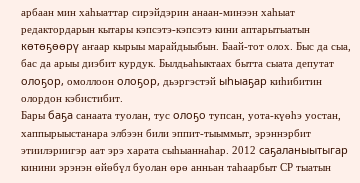арбаан мин хаһыаттар сирэйдэрин анаан-минээн хаһыат редактордарын кытары кэпсэтэ-кэпсэтэ кини аптарытыатын көтөҕөөрү аҥаар кырыы марайдыыбын. Баай-тот олох. Быс да сыа, бас да арыы диэбит курдук. Былдьаһыктаах бытта сыата депутат олоҕор, омоллоон олоҕор, дьэргэстэй ыһыаҕар киһибитин олордон кэбистибит.
Бары баҕа санаата туолан, тус олоҕо тупсан, уота-күөһэ уостан, хаппырыыстанара элбээн били эппит-тыыммыт, эрэннэрбит этиилэриигэр аат эрэ харата сыһыаннаһар. 2012 саҕаланыытыгар кинини эрэнэн өйөбүл буолан өрө анньан таһаарбыт СР тыатын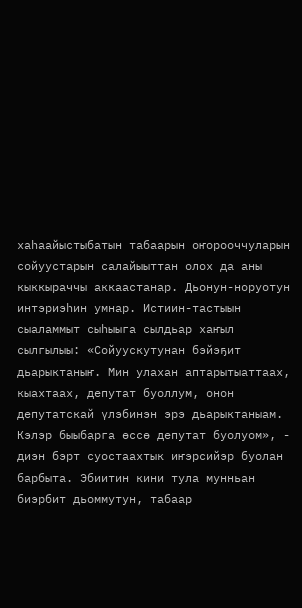хаһаайыстыбатын табаарын оҥорооччуларын сойуустарын салайыыттан олох да аны кыккыраччы аккаастанар. Дьонун-норуотун интэриэһин умнар. Истиин-тастыын сыаламмыт сыһыыга сылдьар хаҥыл сылгылыы: «Сойуускутунан бэйэҕит дьарыктаныҥ. Мин улахан аптарытыаттаах, кыахтаах, депутат буоллум, онон депутатскай үлэбинэн эрэ дьарыктаныам. Кэлэр быыбарга өссө депутат буолуом», - диэн бэрт суостаахтык иҥэрсийэр буолан барбыта. Эбиитин кини тула мунньан биэрбит дьоммутун, табаар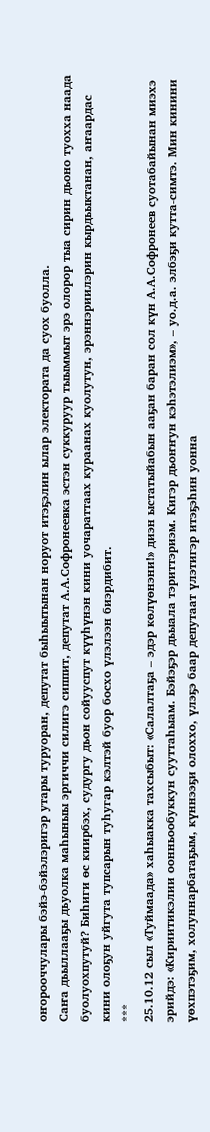оҥорооччулары бэйэ-бэйэлэригэр утары туруоран, депутат быһыытынан норуот итэҕэлин ылар электората да суох буолла.
Саҥа дьыллааҕы дьуолка маһыныы эргиччи силигэ сиппит, депутат А.А.Софронеевка эстэн суккуруур тыыммыт эрэ олорор тыа сирин дьоно туохха наада буолуохпутуй? Биһиги өс киирбэх, судургу дьон сойууспут күүһүнэн кини уочараттаах кураанах куолутун, эрэннэриилэрин кырдьыктанан, аҥаардас кини олоҕун уйгута тупсарын туһугар кэлтэй буор босхо үлэлээн биэрдибит.
***
25.10.12 сыл «Туймаада» хаһыакка тахсыбыт: «Салалтаҕа – эдэр көлүөнэни!» диэн ыстатыйабын ааҕан баран сол күн А.А.Софронеев суотабайынан миэхэ эрийдэ: «Кириитикэлии оонньообуккун сууттаһыам. Бэйэҕэр дьыала тэриттэриэм. Кигэр дьоҥҥун кэһэтэлиэм», – уо.д.а. элбэҕи кутта-симтэ. Мин кинини үөхпэтэҕим, холуннарбатаҕым, күннээҕи олоххо, үлэҕэ баар депутаат үлэтигэр итэҕэһин уонна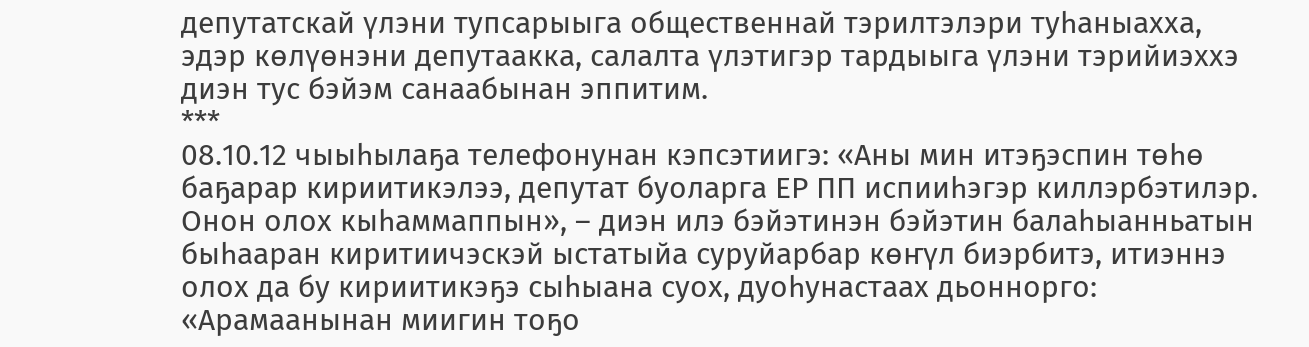депутатскай үлэни тупсарыыга общественнай тэрилтэлэри туһаныахха, эдэр көлүөнэни депутаакка, салалта үлэтигэр тардыыга үлэни тэрийиэххэ диэн тус бэйэм санаабынан эппитим.
***
08.10.12 чыыһылаҕа телефонунан кэпсэтиигэ: «Аны мин итэҕэспин төһө баҕарар кириитикэлээ, депутат буоларга ЕР ПП испииһэгэр киллэрбэтилэр. Онон олох кыһаммаппын», – диэн илэ бэйэтинэн бэйэтин балаһыанньатын быһааран киритиичэскэй ыстатыйа суруйарбар көҥүл биэрбитэ, итиэннэ олох да бу кириитикэҕэ сыһыана суох, дуоһунастаах дьоннорго: «Арамаанынан миигин тоҕо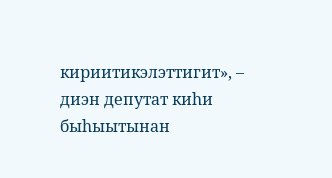кириитикэлэттигит», – диэн депутат киһи быһыытынан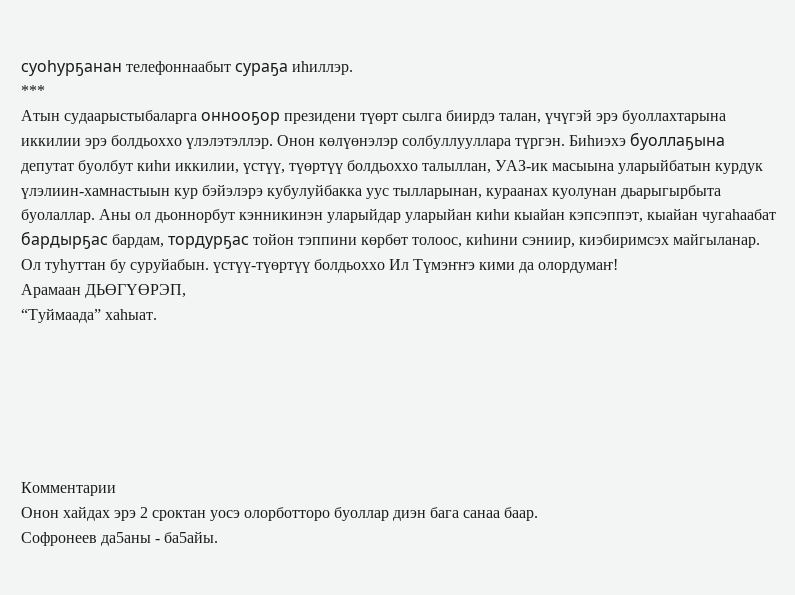суоһурҕанан телефоннаабыт сураҕа иһиллэр.
***
Атын судаарыстыбаларга оннооҕор президени түөрт сылга биирдэ талан, үчүгэй эрэ буоллахтарына иккилии эрэ болдьоххо үлэлэтэллэр. Онон көлүөнэлэр солбуллууллара түргэн. Биһиэхэ буоллаҕына депутат буолбут киһи иккилии, үстүү, түөртүү болдьоххо талыллан, УАЗ-ик масыына уларыйбатын курдук үлэлиин-хамнастыын кур бэйэлэрэ кубулуйбакка уус тылларынан, кураанах куолунан дьарыгырбыта буолаллар. Аны ол дьоннорбут кэнникинэн уларыйдар уларыйан киһи кыайан кэпсэппэт, кыайан чугаһаабат бардырҕас бардам, тордурҕас тойон тэппини көрбөт толоос, киһини сэниир, киэбиримсэх майгыланар. Ол туһуттан бу суруйабын. үстүү-түөртүү болдьоххо Ил Түмэҥҥэ кими да олордумаҥ!
Арамаан ДЬӨГҮӨРЭП,
“Туймаада” хаһыат.






Комментарии
Онон хайдах эрэ 2 сроктан уосэ олорботторо буоллар диэн бага санаа баар.
Софронеев да5аны - ба5айы.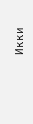Икки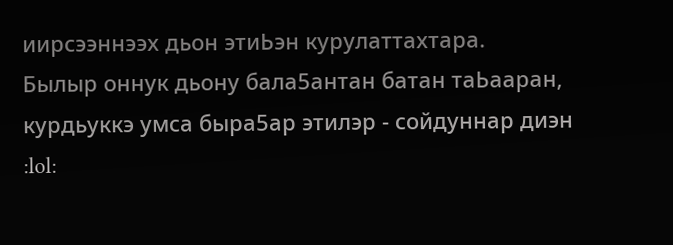иирсээннээх дьон этиЬэн курулаттахтара.
Былыр оннук дьону бала5антан батан таЬааран, курдьуккэ умса быра5ар этилэр - сойдуннар диэн :lol: